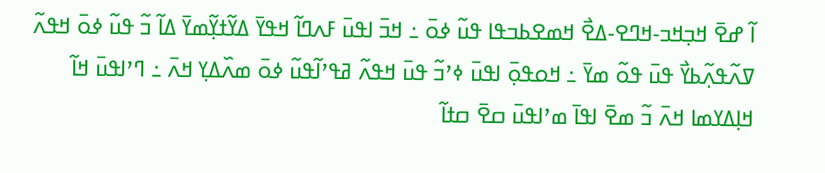ߊ߬ ߝߐ߫ ߞߏ߲ߞߏ-ߞߣߐ-ߡߐ߯ ߞߘߐߕߏߟߊ ߟߎ߬ ߦߋ߫ ߸ ߞߏ߫ ߊߟߎ߫ ߓߍߣߊ߬ ߞߟߌ߫ ߡߌ߬ߙߌ߲߬ߘߌ߫ ߡߊ߬ ߏ߬ ߟߎ߬ ߦߋ߫ ߞߟߍ߬ ߜߍ߬ߟߍ߲߬ߕߌ߯ ߟߎ߫ ߟߋ߬ ߘߌ߫ ߸ ߞߋߟߋ߲߫ ߊߟߎ߫ ߦߴߏ߬ ߟߎ߫ ߞߟߍ߬ ߥߟߴߊ߬ߟߎ߬ ߦߋ߫ ߘߍ߰ߡߌ߲ ߞߍ߫ ߸ ߣߴߊߟߎ߫ ߞߊ߬ ߞߊ߲ߡߌߘߊ ߞߍ߫ ߏ߬ ߘߐ߫ ߊߟߊ߫ ߘߴߊߟߎ߫ ߛߐ߫ ߛߙߊ߬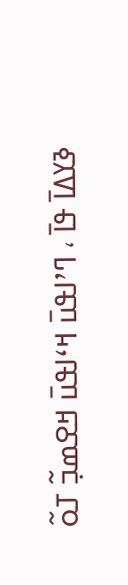ߢߌߡߊ߫ ߟߊ߫ ، ߣߴߊߟߎ߫ ߞߵߊߟߎ߫ ߞߐߘߏ߲߬ ߠߋ߬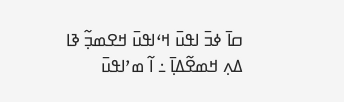ߛߊ߫ ߦߏ߫ ߊߟߎ߫ ߞߵߊߟߎ߫ ߞߐߘߏ߲߬ ߢߊ ߡߍ߲ ߞߘߐ߬ߡߊ߲߫ ߸ ߊ߬ ߘߴߊߟߎ߫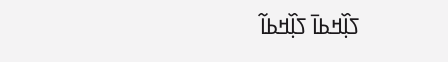ߖߊ߲߰ߞߕߊ߫ ߖߊ߲߰ߞߕߊ߬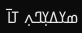ߘߌߡߌ߲ߣߍ߲ ߠߊ߫